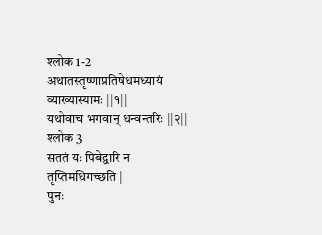श्लोक 1-2
अथातस्तृष्णाप्रतिषेधमध्यायं व्याख्यास्यामः ||१||
यथोवाच भगवान् धन्वन्तरिः ||२||
श्लोक 3
सततं यः पिबेद्वारि न तृप्तिमधिगच्छति |
पुनः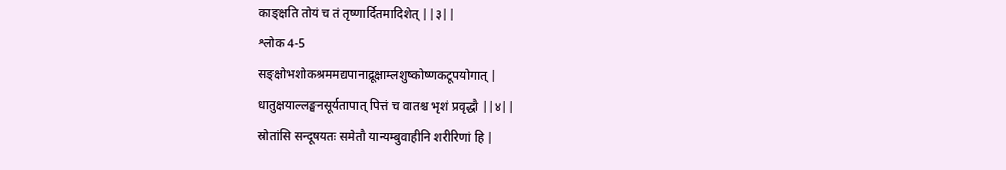काङ्क्षति तोयं च तं तृष्णार्दितमादिशेत् ||३||
श्लोक 4-5
सङ्क्षोभशोकश्रममद्यपानाद्रूक्षाम्लशुष्कोष्णकटूपयोगात् |
धातुक्षयाल्लङ्घनसूर्यतापात् पित्तं च वातश्च भृशं प्रवृद्धौ ||४||
स्रोतांसि सन्दूषयतः समेतौ यान्यम्बुवाहीनि शरीरिणां हि |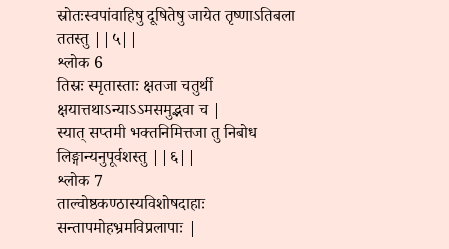स्रोतःस्वपांवाहिषु दूषितेषु जायेत तृष्णाऽतिबला ततस्तु ||५||
श्लोक 6
तिस्रः स्मृतास्ताः क्षतजा चतुर्थी क्षयात्तथाऽन्याऽऽमसमुद्भवा च |
स्यात् सप्तमी भक्तनिमित्तजा तु निबोध लिङ्गान्यनुपूर्वशस्तु ||६||
श्लोक 7
ताल्वोष्ठकण्ठास्यविशोषदाहाः सन्तापमोहभ्रमविप्रलापाः |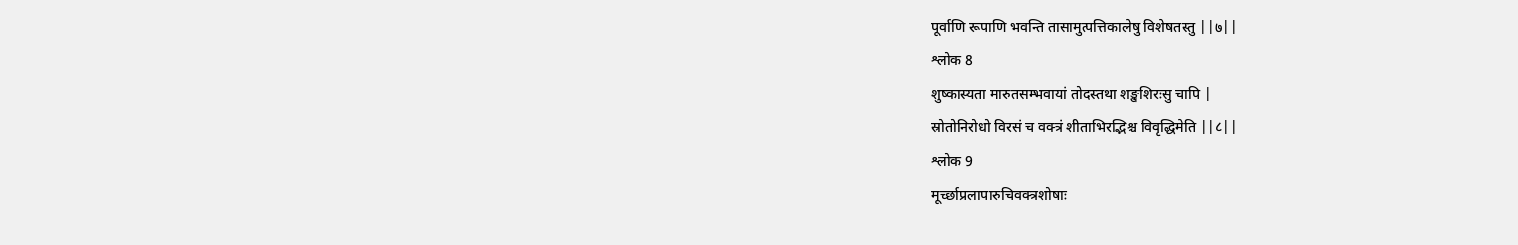पूर्वाणि रूपाणि भवन्ति तासामुत्पत्तिकालेषु विशेषतस्तु ||७||
श्लोक 8
शुष्कास्यता मारुतसम्भवायां तोदस्तथा शङ्खशिरःसु चापि |
स्रोतोनिरोधो विरसं च वक्त्रं शीताभिरद्भिश्च विवृद्धिमेति ||८||
श्लोक 9
मूर्च्छाप्रलापारुचिवक्त्रशोषाः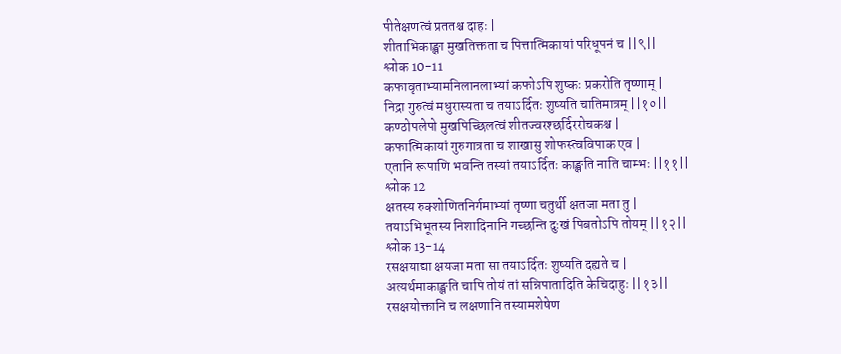पीतेक्षणत्वं प्रततश्च दाहः |
शीताभिकाङ्क्षा मुखतिक्तता च पित्तात्मिकायां परिधूपनं च ||९||
श्लोक 10-11
कफावृताभ्यामनिलानलाभ्यां कफोऽपि शुष्कः प्रकरोति तृष्णाम् |
निद्रा गुरुत्वं मधुरास्यता च तयाऽर्दितः शुष्यति चातिमात्रम् ||१०||
कण्ठोपलेपो मुखपिच्छिलत्वं शीतज्वरश्छर्दिररोचकश्च |
कफात्मिकायां गुरुगात्रता च शाखासु शोफस्त्वविपाक एव |
एतानि रूपाणि भवन्ति तस्यां तयाऽर्दितः काङ्क्षति नाति चाम्भः ||११||
श्लोक 12
क्षतस्य रुक्शोणितनिर्गमाभ्यां तृष्णा चतुर्थी क्षतजा मता तु |
तयाऽभिभूतस्य निशादिनानि गच्छन्ति दुःखं पिबतोऽपि तोयम् ||१२||
श्लोक 13-14
रसक्षयाद्या क्षयजा मता सा तयाऽर्दितः शुष्यति दह्यते च |
अत्यर्थमाकाङ्क्षति चापि तोयं तां सन्निपातादिति केचिदाहुः ||१३||
रसक्षयोक्तानि च लक्षणानि तस्यामशेषेण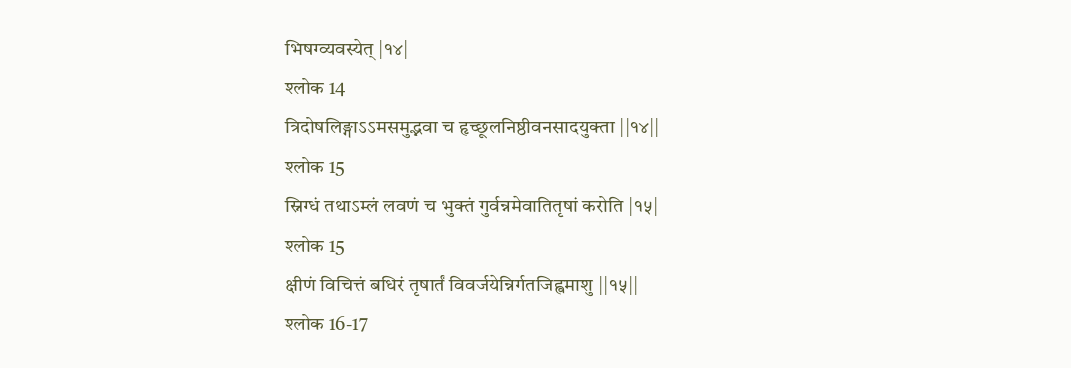भिषग्व्यवस्येत् |१४|
श्लोक 14
त्रिदोषलिङ्गाऽऽमसमुद्भवा च हृच्छूलनिष्ठीवनसादयुक्ता ||१४||
श्लोक 15
स्निग्धं तथाऽम्लं लवणं च भुक्तं गुर्वन्नमेवातितृषां करोति |१५|
श्लोक 15
क्षीणं विचित्तं बधिरं तृषार्तं विवर्जयेन्निर्गतजिह्वमाशु ||१५||
श्लोक 16-17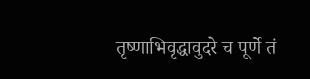तृष्णाभिवृद्धावुदरे च पूर्णे तं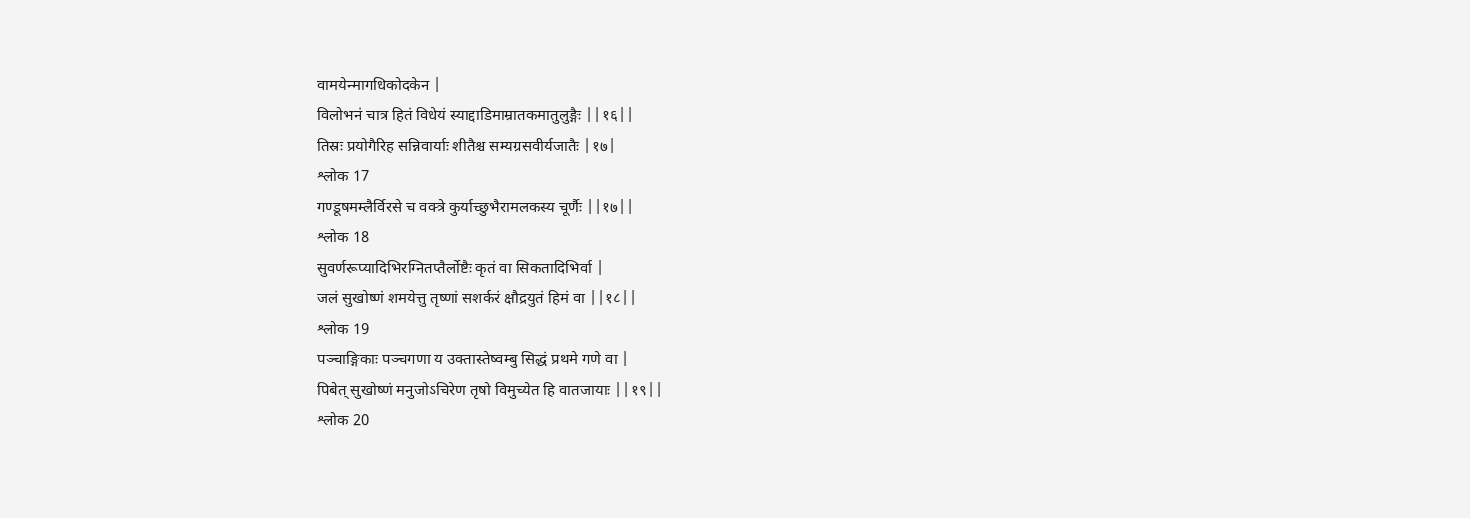वामयेन्मागधिकोदकेन |
विलोभनं चात्र हितं विधेयं स्याद्दाडिमाम्रातकमातुलुङ्गैः ||१६||
तिस्रः प्रयोगैरिह सन्निवार्याः शीतैश्च सम्यग्रसवीर्यजातैः |१७|
श्लोक 17
गण्डूषमम्लैर्विरसे च वक्त्रे कुर्याच्छुभैरामलकस्य चूर्णैः ||१७||
श्लोक 18
सुवर्णरूप्यादिभिरग्नितप्तैर्लोष्टैः कृतं वा सिकतादिभिर्वा |
जलं सुखोष्णं शमयेत्तु तृष्णां सशर्करं क्षौद्रयुतं हिमं वा ||१८||
श्लोक 19
पञ्चाङ्गिकाः पञ्चगणा य उक्तास्तेष्वम्बु सिद्धं प्रथमे गणे वा |
पिबेत् सुखोष्णं मनुजोऽचिरेण तृषो विमुच्येत हि वातजायाः ||१९||
श्लोक 20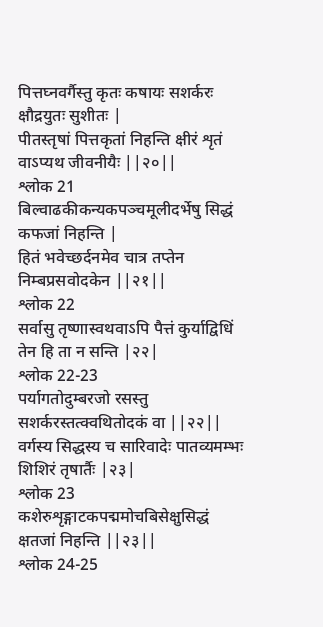पित्तघ्नवर्गैस्तु कृतः कषायः सशर्करः क्षौद्रयुतः सुशीतः |
पीतस्तृषां पित्तकृतां निहन्ति क्षीरं शृतं वाऽप्यथ जीवनीयैः ||२०||
श्लोक 21
बिल्वाढकीकन्यकपञ्चमूलीदर्भेषु सिद्धं कफजां निहन्ति |
हितं भवेच्छर्दनमेव चात्र तप्तेन निम्बप्रसवोदकेन ||२१||
श्लोक 22
सर्वासु तृष्णास्वथवाऽपि पैत्तं कुर्याद्विधिं तेन हि ता न सन्ति |२२|
श्लोक 22-23
पर्यागतोदुम्बरजो रसस्तु सशर्करस्तत्क्वथितोदकं वा ||२२||
वर्गस्य सिद्धस्य च सारिवादेः पातव्यमम्भः शिशिरं तृषार्तैः |२३|
श्लोक 23
कशेरुशृङ्गाटकपद्ममोचबिसेक्षुसिद्धं क्षतजां निहन्ति ||२३||
श्लोक 24-25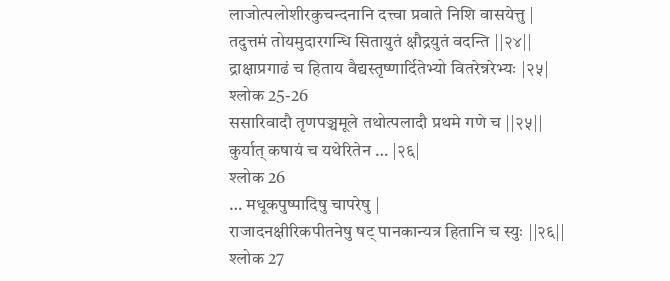लाजोत्पलोशीरकुचन्दनानि दत्त्वा प्रवाते निशि वासयेत्तु |
तदुत्तमं तोयमुदारगन्धि सितायुतं क्षौद्रयुतं वदन्ति ||२४||
द्राक्षाप्रगाढं च हिताय वैद्यस्तृष्णार्दितेभ्यो वितरेन्नरेभ्यः |२५|
श्लोक 25-26
ससारिवादौ तृणपञ्चमूले तथोत्पलादौ प्रथमे गणे च ||२५||
कुर्यात् कषायं च यथेरितेन … |२६|
श्लोक 26
… मधूकपुष्पादिषु चापरेषु |
राजादनक्षीरिकपीतनेषु षट् पानकान्यत्र हितानि च स्युः ||२६||
श्लोक 27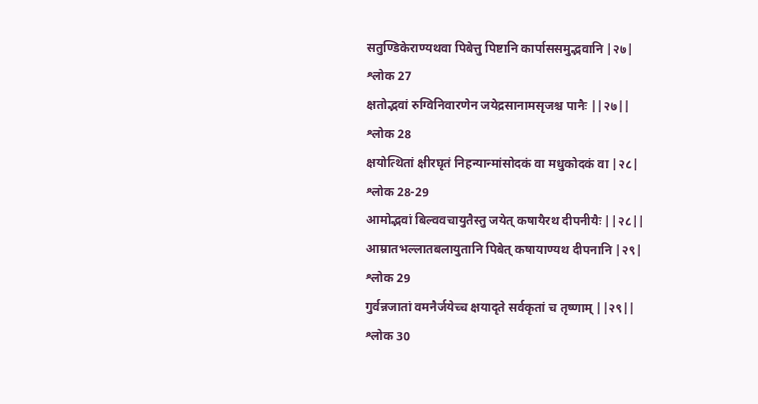सतुण्डिकेराण्यथवा पिबेत्तु पिष्टानि कार्पाससमुद्भवानि |२७|
श्लोक 27
क्षतोद्भवां रुग्विनिवारणेन जयेद्रसानामसृजश्च पानैः ||२७||
श्लोक 28
क्षयोत्थितां क्षीरघृतं निहन्यान्मांसोदकं वा मधुकोदकं वा |२८|
श्लोक 28-29
आमोद्भवां बिल्ववचायुतैस्तु जयेत् कषायैरथ दीपनीयैः ||२८||
आम्रातभल्लातबलायुतानि पिबेत् कषायाण्यथ दीपनानि |२९|
श्लोक 29
गुर्वन्नजातां वमनैर्जयेच्च क्षयादृते सर्वकृतां च तृष्णाम् ||२९||
श्लोक 30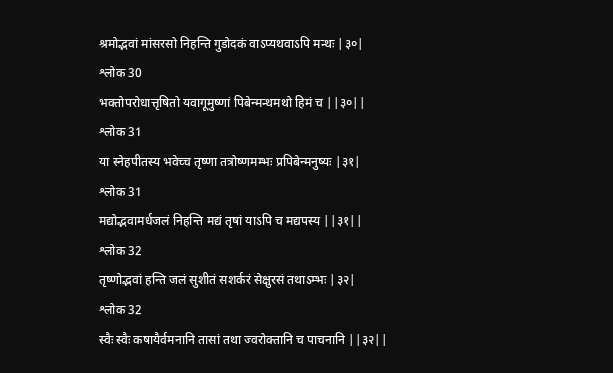श्रमोद्भवां मांसरसो निहन्ति गुडोदकं वाऽप्यथवाऽपि मन्थः |३०|
श्लोक 30
भक्तोपरोधात्तृषितो यवागूमुष्णां पिबेन्मन्थमथो हिमं च ||३०||
श्लोक 31
या स्नेहपीतस्य भवेच्च तृष्णा तत्रोष्णमम्भः प्रपिबेन्मनुष्यः |३१|
श्लोक 31
मद्योद्भवामर्धजलं निहन्ति मद्यं तृषां याऽपि च मद्यपस्य ||३१||
श्लोक 32
तृष्णोद्भवां हन्ति जलं सुशीतं सशर्करं सेक्षुरसं तथाऽम्भः |३२|
श्लोक 32
स्वैः स्वैः कषायैर्वमनानि तासां तथा ज्वरोक्तानि च पाचनानि ||३२||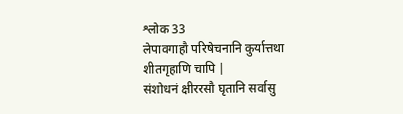श्लोक 33
लेपावगाहौ परिषेचनानि कुर्यात्तथा शीतगृहाणि चापि |
संशोधनं क्षीररसौ घृतानि सर्वासु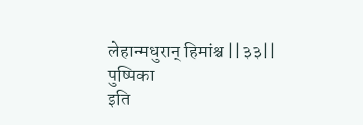लेहान्मधुरान् हिमांश्च ||३३||
पुष्पिका
इति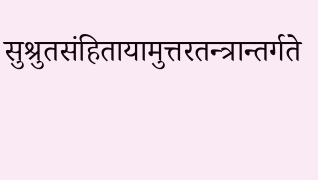सुश्रुतसंहितायामुत्तरतन्त्रान्तर्गते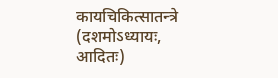कायचिकित्सातन्त्रे
(दशमोऽध्यायः, आदितः)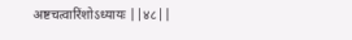अष्टचत्वारिंशोऽध्यायः ||४८||